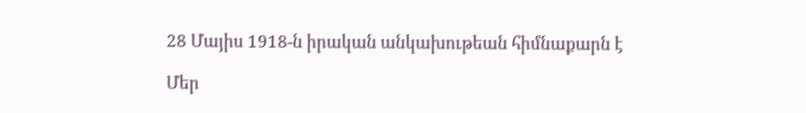28 Մայիս 1918-ն իրական անկախութեան հիմնաքարն է

Մեր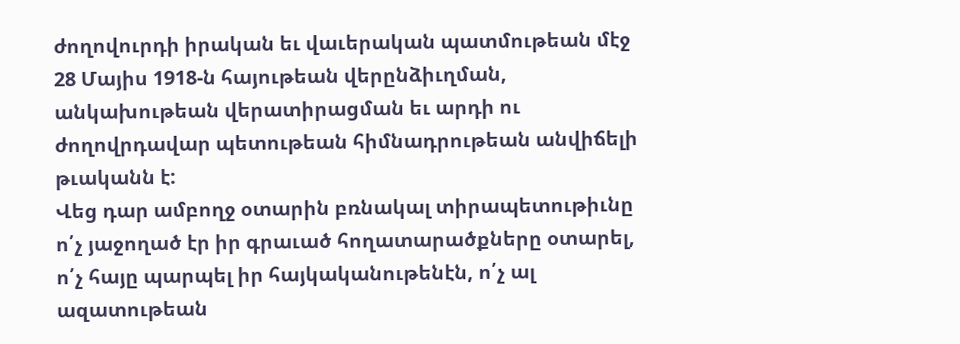ժողովուրդի իրական եւ վաւերական պատմութեան մէջ 28 Մայիս 1918-ն հայութեան վերընձիւղման, անկախութեան վերատիրացման եւ արդի ու ժողովրդավար պետութեան հիմնադրութեան անվիճելի թւականն է:
Վեց դար ամբողջ օտարին բռնակալ տիրապետութիւնը ո՛չ յաջողած էր իր գրաւած հողատարածքները օտարել, ո՛չ հայը պարպել իր հայկականութենէն, ո՛չ ալ ազատութեան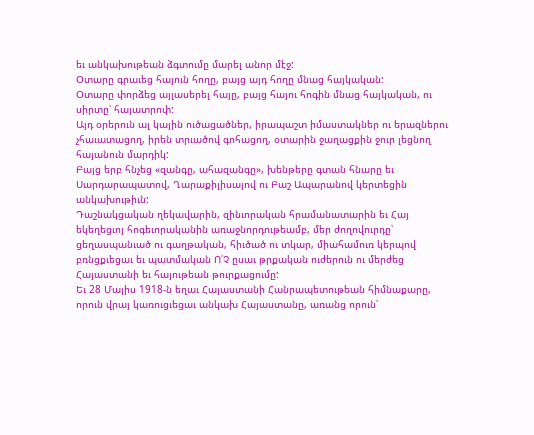եւ անկախութեան ձգտումը մարել անոր մէջ:
Օտարը գրաւեց հայուն հողը, բայց այդ հողը մնաց հայկական:
Օտարը փորձեց այլասերել հայը, բայց հայու հոգին մնաց հայկական, ու սիրտը՝ հայատրոփ:
Այդ օրերուն ալ կային ուծացածներ, իրապաշտ իմաստակներ ու երազներու չհաւատացող, իրեն տրւածով գոհացող, օտարին ջաղացքին ջուր լեցնող հայանուն մարդիկ:
Բայց երբ հնչեց «զանգը, ահազանգը», խենթերը գտան հնարը եւ Սարդարապատով, Ղարաքիլիսայով ու Բաշ Ապարանով կերտեցին անկախութիւն:
Դաշնակցական ղեկավարին, զինւորական հրամանատարին եւ Հայ եկեղեցւոյ հոգեւորականին առաջնորդութեամբ, մեր ժողովուրդը՝ ցեղասպանւած ու գաղթական, հիւծած ու տկար, միահամուռ կերպով բռնցքւեցաւ եւ պատմական Ո՛Չ ըսաւ թրքական ուժերուն ու մերժեց Հայաստանի եւ հայութեան թուրքացումը:
Եւ 28 Մայիս 1918-ն եղաւ Հայաստանի Հանրապետութեան հիմնաքարը, որուն վրայ կառուցւեցաւ անկախ Հայաստանը, առանց որուն՝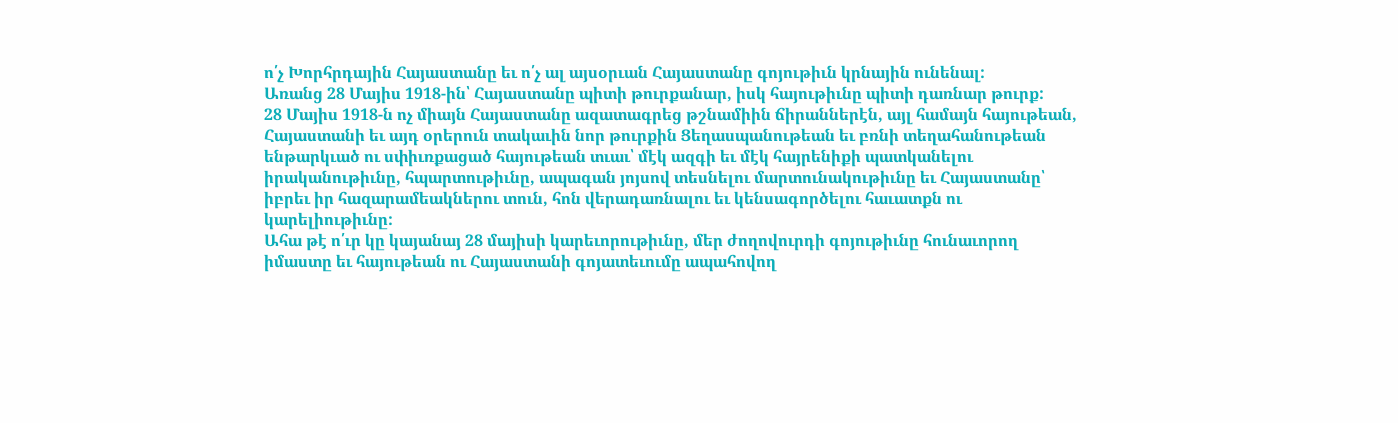ո՛չ Խորհրդային Հայաստանը եւ ո՛չ ալ այսօրւան Հայաստանը գոյութիւն կրնային ունենալ:
Առանց 28 Մայիս 1918-ին՝ Հայաստանը պիտի թուրքանար, իսկ հայութիւնը պիտի դառնար թուրք:
28 Մայիս 1918-ն ոչ միայն Հայաստանը ազատագրեց թշնամիին ճիրաններէն, այլ համայն հայութեան, Հայաստանի եւ այդ օրերուն տակաւին նոր թուրքին Ցեղասպանութեան եւ բռնի տեղահանութեան ենթարկւած ու սփիւռքացած հայութեան տւաւ՝ մէկ ազգի եւ մէկ հայրենիքի պատկանելու իրականութիւնը, հպարտութիւնը, ապագան յոյսով տեսնելու մարտունակութիւնը եւ Հայաստանը՝ իբրեւ իր հազարամեակներու տուն, հոն վերադառնալու եւ կենսագործելու հաւատքն ու կարելիութիւնը:
Ահա թէ ո՛ւր կը կայանայ 28 մայիսի կարեւորութիւնը, մեր ժողովուրդի գոյութիւնը հունաւորող իմաստը եւ հայութեան ու Հայաստանի գոյատեւումը ապահովող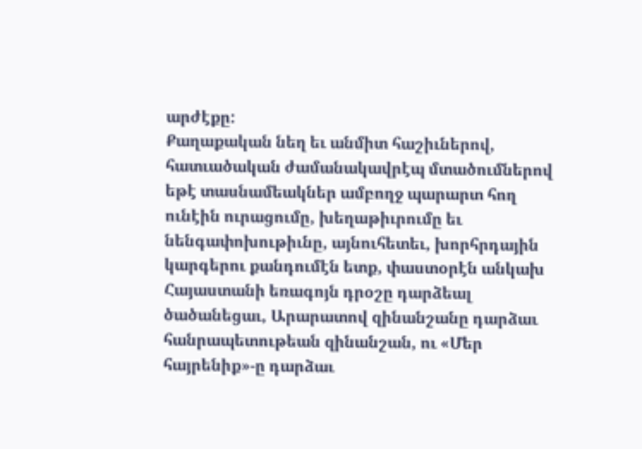արժէքը:
Քաղաքական նեղ եւ անմիտ հաշիւներով, հատւածական ժամանակավրէպ մտածումներով եթէ տասնամեակներ ամբողջ պարարտ հող ունէին ուրացումը, խեղաթիւրումը եւ նենգափոխութիւնը, այնուհետեւ, խորհրդային կարգերու քանդումէն ետք, փաստօրէն անկախ Հայաստանի եռագոյն դրօշը դարձեալ ծածանեցաւ, Արարատով զինանշանը դարձաւ հանրապետութեան զինանշան, ու «Մեր հայրենիք»-ը դարձաւ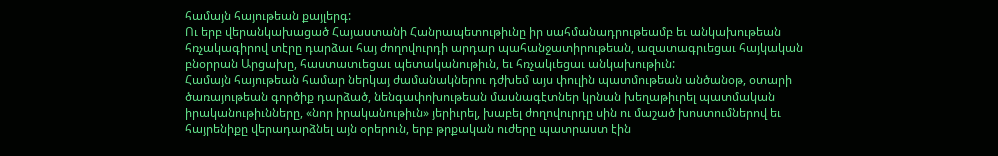համայն հայութեան քայլերգ:
Ու երբ վերանկախացած Հայաստանի Հանրապետութիւնը իր սահմանադրութեամբ եւ անկախութեան հռչակագիրով տէրը դարձաւ հայ ժողովուրդի արդար պահանջատիրութեան, ազատագրւեցաւ հայկական բնօրրան Արցախը, հաստատւեցաւ պետականութիւն, եւ հռչակւեցաւ անկախութիւն:
Համայն հայութեան համար ներկայ ժամանակներու դժխեմ այս փուլին պատմութեան անծանօթ, օտարի ծառայութեան գործիք դարձած, նենգափոխութեան մասնագէտներ կրնան խեղաթիւրել պատմական իրականութիւնները, «նոր իրականութիւն» յերիւրել, խաբել ժողովուրդը սին ու մաշած խոստումներով եւ հայրենիքը վերադարձնել այն օրերուն, երբ թրքական ուժերը պատրաստ էին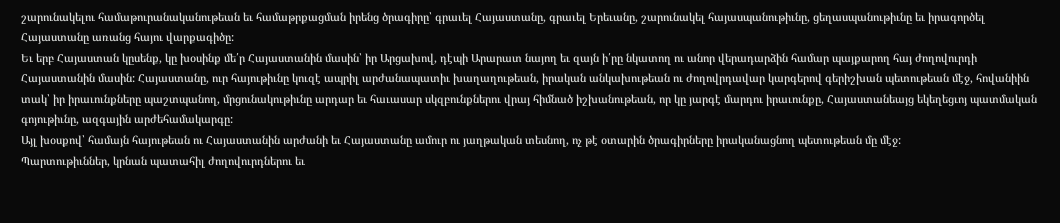շարունակելու համաթուրանականութեան եւ համաթրքացման իրենց ծրագիրը՝ գրաւել Հայաստանը, գրաւել Երեւանը, շարունակել հայասպանութիւնը, ցեղասպանութիւնը եւ իրագործել Հայաստանը առանց հայու վարքագիծը:
Եւ երբ Հայաստան կըսենք, կը խօսինք մե՛ր Հայաստանին մասին՝ իր Արցախով, դէպի Արարատ նայող եւ զայն ի՛րը նկատող ու անոր վերադարձին համար պայքարող հայ ժողովուրդի Հայաստանին մասին: Հայաստանը, ուր հայութիւնը կուզէ ապրիլ արժանապատիւ խաղաղութեան, իրական անկախութեան ու ժողովրդավար կարգերով գերիշխան պետութեան մէջ, հովանիին տակ՝ իր իրաւունքները պաշտպանող, մրցունակութիւնը արդար եւ հաւասար սկզբունքներու վրայ հիմնած իշխանութեան, որ կը յարգէ մարդու իրաւունքը, Հայաստանեայց եկեղեցւոյ պատմական գոյութիւնը, ազգային արժեհամակարգը:
Այլ խօսքով՝ համայն հայութեան ու Հայաստանին արժանի եւ Հայաստանը ամուր ու յաղթական տեսնող, ոչ թէ օտարին ծրագիրները իրականացնող պետութեան մը մէջ:
Պարտութիւններ, կրնան պատահիլ ժողովուրդներու եւ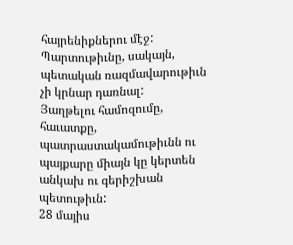հայրենիքներու մէջ:
Պարտութիւնը, սակայն, պետական ռազմավարութիւն չի կրնար դառնալ:
Յաղթելու համոզումը, հաւատքը, պատրաստակամութիւնն ու պայքարը միայն կը կերտեն անկախ ու գերիշխան պետութիւն:
28 մայիս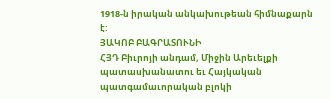1918-ն իրական անկախութեան հիմնաքարն է:
ՅԱԿՈԲ ԲԱԳՐԱՏՈՒՆԻ
ՀՅԴ Բիւրոյի անդամ, Միջին Արեւելքի պատասխանատու եւ Հայկական պատգամաւորական բլոկի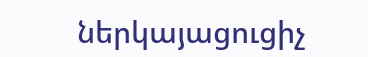ներկայացուցիչ